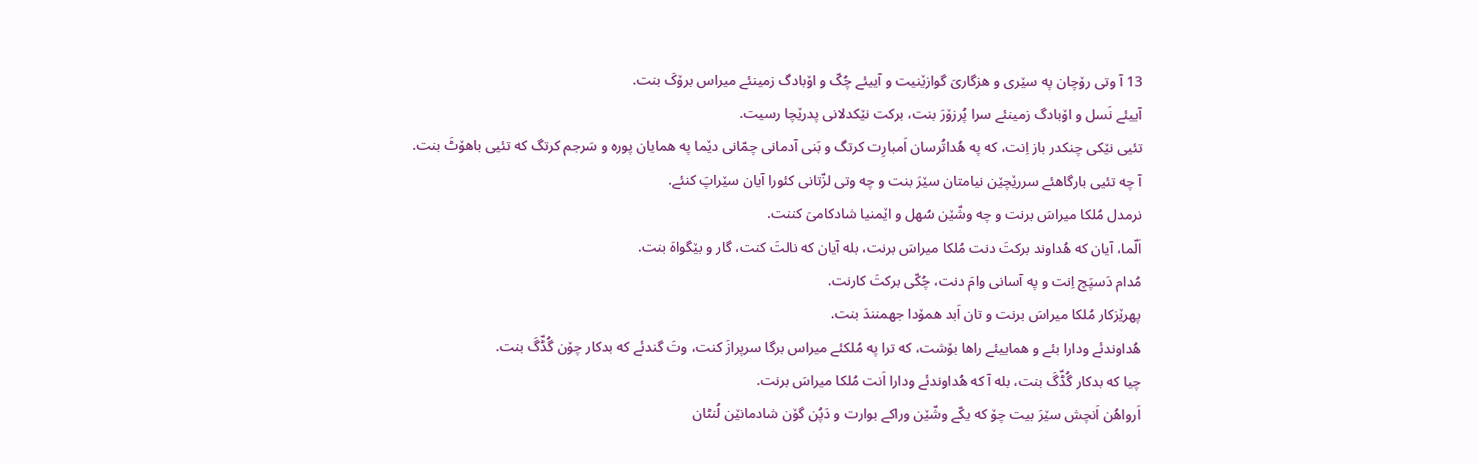13 آ وتی رۆچان په سێری و هزگاریَ گوازێنیت و آییئے چُکّ و اۆبادگ زمینئے میراس برۆکَ بنت.
آییئے نَسل و اۆبادگ زمینئے سرا پُرزۆرَ بنت، برکت نێکدلانی پدرێچا رسیت.
تئیی نێکی چنکدر باز اِنت، که په هُداتُرسان اَمبارِت کرتگ و بَنی آدمانی چمّانی دێما په همایان پوره و سَرجم کرتگ که تئیی باهۆٹَ بنت.
آ چه تئیی بارگاهئے سررێچێن نیامتان سێرَ بنت و چه وتی لزّتانی کئورا آیان سێراپَ کنئے.
نرمدل مُلکا میراسَ برنت و چه وشّێن سُهل و اێمنیا شادکامیَ کننت.
اَلّما، آیان که هُداوند برکتَ دنت مُلکا میراسَ برنت، بله آیان که نالتَ کنت، گار و بێگواهَ بنت.
مُدام دَسپَچ اِنت و په آسانی وامَ دنت، چُکّی برکتَ کارنت.
پهرێزکار مُلکا میراسَ برنت و تان اَبد همۆدا جهمنندَ بنت.
هُداوندئے ودارا بئے و هماییئے راها بۆشت، که ترا په مُلکئے میراس برگا سرپرازَ کنت، وتَ گندئے که بدکار چۆن گُڈّگَ بنت.
چیا که بدکار گُڈّگَ بنت، بله آ که هُداوندئے ودارا اَنت مُلکا میراسَ برنت.
اَرواهُن اَنچش سێرَ بیت چۆ که یکّے وشّێن وراکے بوارت و دَپُن گۆن شادمانێن لُنٹان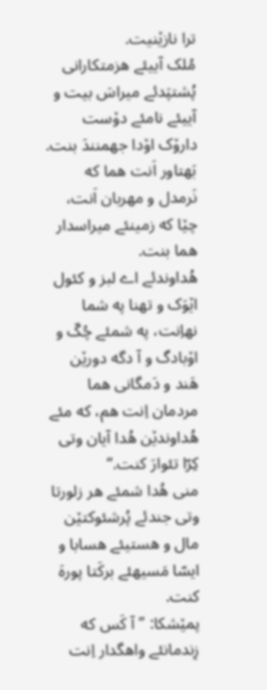ترا نازێنیت.
مُلک آییئے هزمتکارانی پُشتپَدئے میراسَ بیت و آییئے نامئے دۆست دارۆک اۆدا جهمنندَ بنت.
بَهتاور اَنت هما که نَرمدل و مهربان اَنت، چێا که زمینئے میراسدار هما بنت.
هُداوندئے اے لبز و کئول اێوَک و تهنا په شما نهاِنت، په شمئے چُکّ و اۆبادگ و آ دگه دورێن هَند و دَمگانی هما مردمان اِنت هم، که مئے هُداوندێن هُدا آیان وتی کِرّا تئوارَ کنت.“
منی هُدا شمئے هر زلورتا وتی جندئے پُرشئوکتێن مال و هستیئے هسابا و ایسّا مَسیهئے برکَتا پورهَ کنت.
پمێشکا: ”آ کَس که زِندمانئے واهگدار اِنت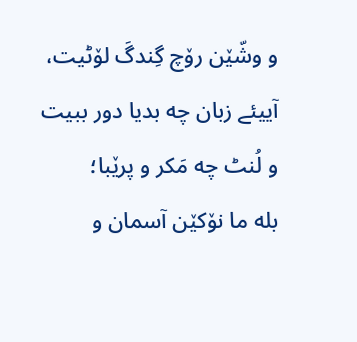و وشّێن رۆچ گِندگَ لۆٹیت، آییئے زبان چه بدیا دور ببیت و لُنٹ چه مَکر و پرێبا؛
بله ما نۆکێن آسمان و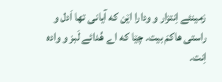زمینئے اِنتزار و ودارا اێن که آیانی تها اَدل و راستی هاکمَ بیت. چێا که اے هُدائے لَبز و واده اِنت.